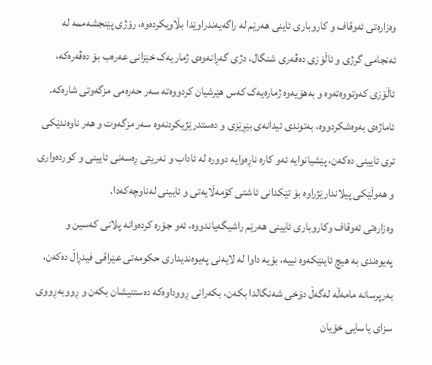وەزارەتی ئەوقاف و کاروباری ئاینی ھەرێم لە راگەیەندراوێدا بڵاویکردەوە، رۆژی پێنجشەممە لە ئەنجامی گرژی و ئاڵۆزی دەڤەری شنگال، دژی گەڕانەوەی ژماریەک خێزانی عەرەب بۆ دەڤەرەکە، ئاڵۆزی کەوتووەتەوە و بەھۆیەوە ژمارەیەک کەس ھێرشیان کردووەتە سەر حەرەمی مزگەوتی شارەکە.
ئاماژەی بەوەشکردووە، بەتوندی ئیدانەی بێڕێزی و دەستدرێژیکردنەوە سەر مزگەوت و ھەر ناوەندێکی تری ئایینی دەکەن، پێشیانوایە ئەو کارە ناڕەوایە دوورە لە ئاداب و نەریتی ڕەسەنی ئایینی و کوردەواری و ھەوڵێکی پیلاندارێژراوە بۆ تێکدانی ئاشتی کۆمەڵایەتی و ئایینی لەناوچەکەدا.
وەزارەتی ئەوقاف وکاروباری ئایینی ھەرێم راشیگەیاندووە، ئەو جۆرە کردەوانە پلانی کەسین و پەیوەندی بە ھیچ ئاینێکەوە نییە، بۆیە داوا لە لایەنی پەیوەندیداری حکومەتی عێراقی فیدڕاڵ دەکەن، بەرپرسانە مامەڵە لەگەڵ دۆخی شەنگالدا بکەن، بکەرانی ڕووداوەکە دەستنیشان بکەن و ڕووبەڕووی سزای یاسایی خۆیان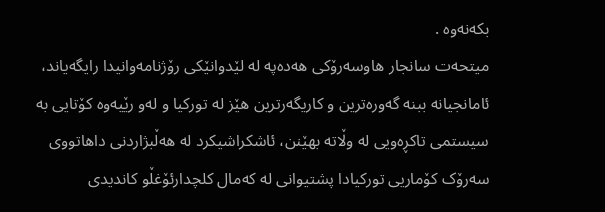بکەنەوە .
میتحەت سانجار ھاوسەرۆکی ھەدەپە لە لێدوانێکی رۆژنامەوانیدا رایگەیاند، ئامانجیانە ببنە گەورەترین و کاریگەرترین ھێز لە تورکیا و لەو رێیەوە کۆتایی بە سیستمی تاکڕەویی لە وڵاتە بھێنن، ئاشکراشیکرد لە ھەڵبژاردنی داھاتووی سەرۆک کۆماریی تورکیادا پشتیوانی لە کەمال کلچدارئۆغڵو کاندیدی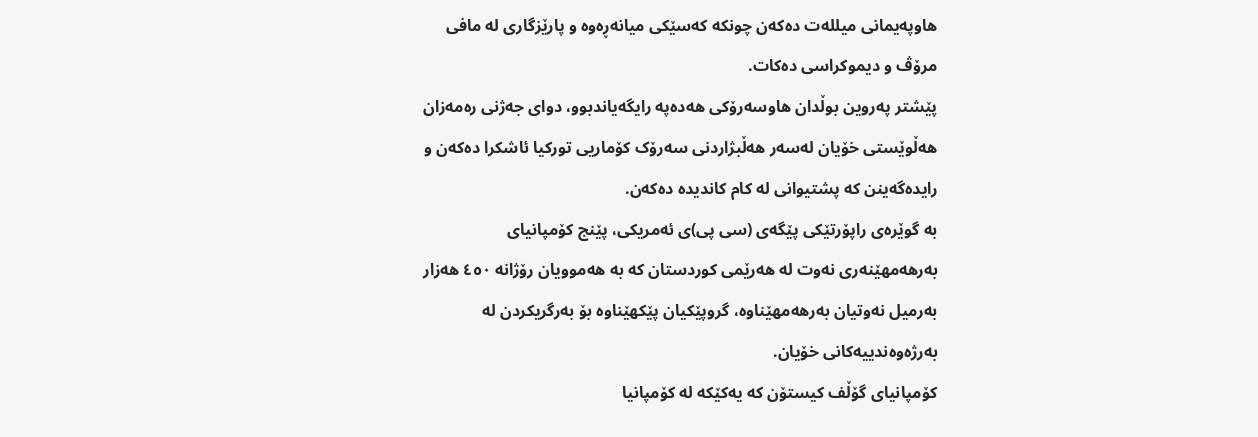ھاوپەیمانی میللەت دەکەن چونکە کەسێکی میانەڕەوە و پارێزگاری لە مافی مرۆڤ و دیموکراسی دەکات.
پێشتر پەروین بوڵدان ھاوسەرۆکی ھەدەپە رایگەیاندبوو، دوای جەژنی رەمەزان ھەڵوێستی خۆیان لەسەر ھەڵبژاردنی سەرۆک کۆماریی تورکیا ئاشکرا دەکەن و رایدەگەینن کە پشتیوانی لە کام کاندیدە دەکەن.
بە گوێرەی راپۆرتێکی پێگەی (سی پی)ی ئەمریکی، پێنج کۆمپانیای بەرھەمھێنەری نەوت لە ھەرێمی کوردستان کە بە ھەموویان رۆژانە ٤٥٠ ھەزار بەرمیل نەوتیان بەرھەمھێناوە، گروپێکیان پێکھێناوە بۆ بەرگریکردن لە بەرژەوەندییەکانی خۆیان.
کۆمپانیای گۆڵف کیستۆن کە یەکێکە لە کۆمپانیا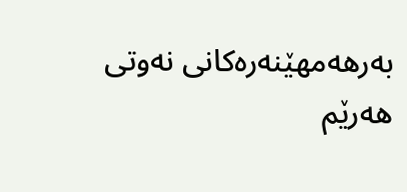بەرھەمھێنەرەکانی نەوتی ھەرێم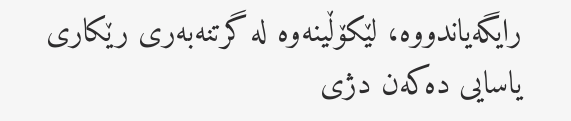رایگەیاندووە، لێکۆڵینەوە لە گرتنەبەری رێکاری یاسایی دەکەن دژی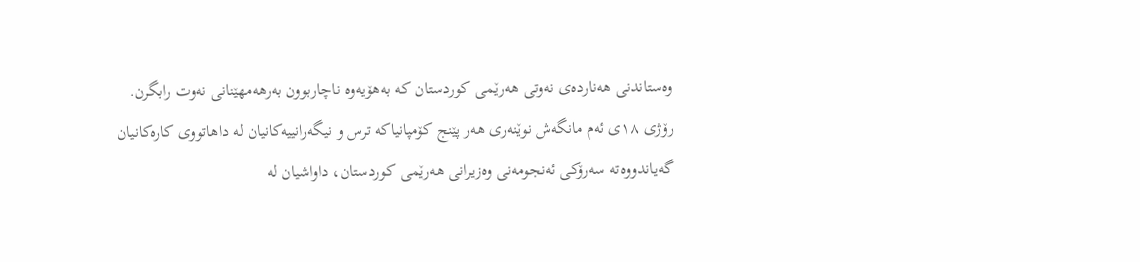وەستاندنی ھەناردەی نەوتی ھەرێمی کوردستان کە بەھۆیەوە ناچاربوون بەرھەمھێنانی نەوت رابگرن.
رۆژی ١٨ی ئەم مانگەش نوێنەری ھەر پێنج کۆمپانیاکە ترس و نیگەرانییەکانیان لە داھاتووی کارەکانیان گەیاندووەتە سەرۆکی ئەنجومەنی وەزیرانی ھەرێمی کوردستان، داواشیان لە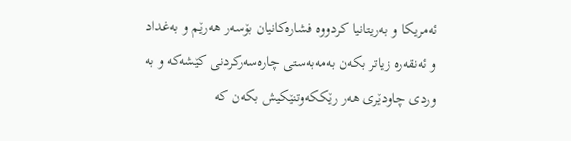ئەمریکا و بەریتانیا کردووە فشارەکانیان بۆسەر ھەرێم و بەغداد و ئەنقەرە زیاتر بکەن بەمەبەستی چارەسەرکردنی کێشەکە و بە وردی چاودێری ھەر رێککەوتنێکیش بکەن کە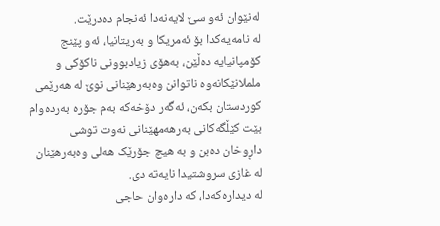لەنێوان ئەو سێ لایەنەدا ئەنجام دەدرێت.
لە نامەیەکدا بۆ ئەمریکا و بەریتانیا، ئەو پێنج کۆمپانیایە دەڵێن، بەھۆی زیادبوونی ناکۆکی و ململانێکانەوە ناتوانن وەبەرھێنانی نوێ لە ھەرێمی کوردستان بکەن، ئەگەر دۆخەکە بەم جۆرە بەردەوام بێت کێڵگەکانی بەرھەمھێنانی نەوت توشی داڕوخان دەبن و بە ھیچ جۆرێک ھەلی وەبەرھێنان لە غازی سروشتیدا نایەتە دی.
لە دیدارەكەدا، کە دارەوان حاجی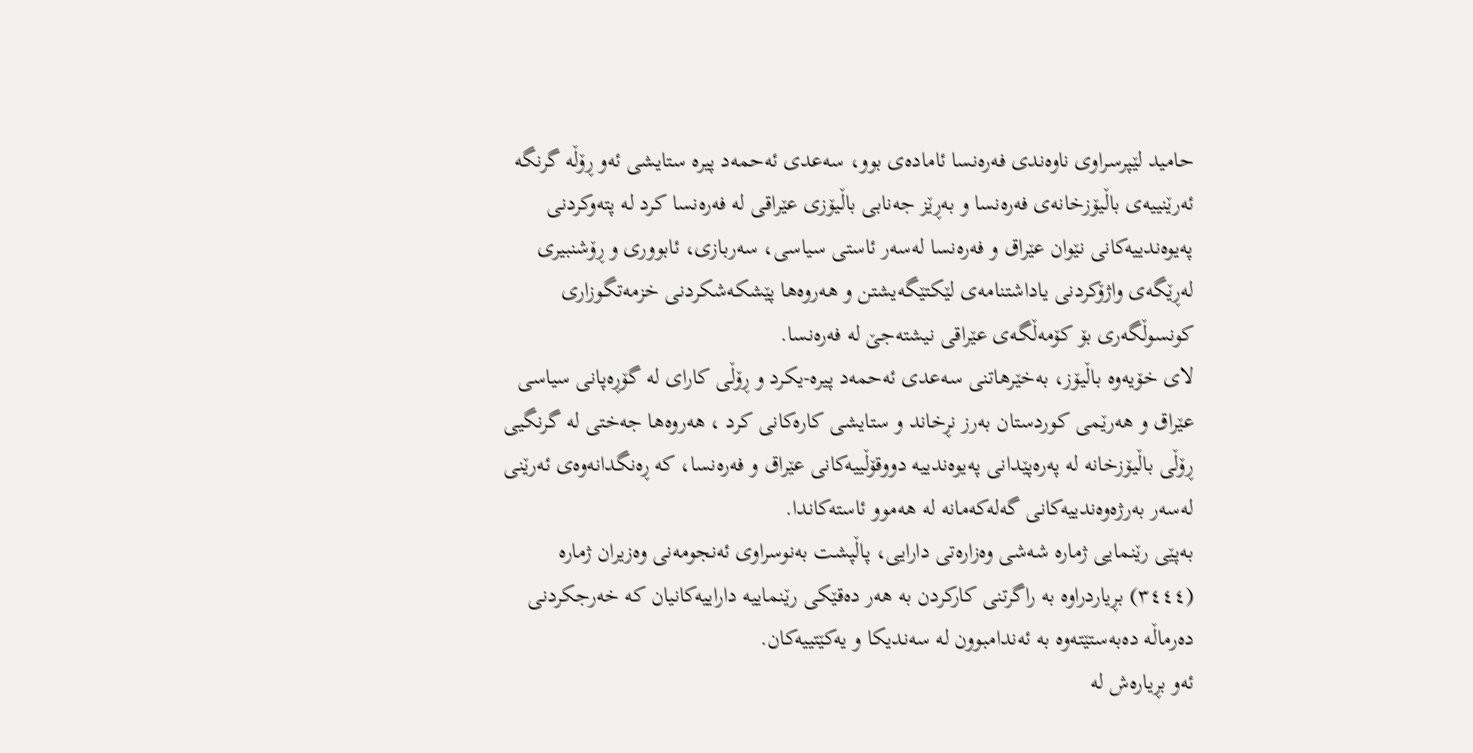حامید لێپرسراوی ناوەندی فەرەنسا ئامادەی بوو، سەعدی ئەحمەد پیرە ستایشی ئەو ڕۆڵە گرنگە ئەرێنییەی باڵیۆزخانەی فەرەنسا و بەڕێز جەنابی باڵیۆزی عێراقی لە فەرەنسا کرد لە پتەوکردنی پەیوەندییەکانی نێوان عێراق و فەرەنسا لەسەر ئاستی سیاسی، سەربازی، ئابووری و ڕۆشنبیری لەڕێگەی واژۆکردنی یاداشتنامەی لێکتێگەیشتن و هەروەها پێشکەشکردنی خزمەتگوزاری کونسوڵگەری بۆ کۆمەڵگەی عێراقی نیشتەجێ لە فەرەنسا.
لای خۆیەوە باڵیۆز، بەخێرهاتنی سەعدی ئەحمەد پیرە-یکرد و ڕۆڵی کارای لە گۆڕەپانی سیاسی عێراق و هەرێمی كوردستان بەرز نڕخاند و ستایشی كارەكانی کرد ، هەروەها جەختی لە گرنگیی ڕۆڵی باڵیۆزخانە لە پەرەپێدانی پەیوەندییە دووقۆڵییەکانی عێراق و فەرەنسا، کە ڕەنگدانەوەی ئەرێنی لەسەر بەرژەوەندییەکانی گەلەکەمانە لە هەموو ئاستەکاندا.
بەپێی رێنمایی ژمارە شەشی وەزارەتی دارایی، پاڵپشت بەنوسراوی ئەنجومەنی وەزیران ژمارە (٣٤٤٤) بڕیاردراوە بە راگرتنی کارکردن بە ھەر دەقێکی رێنماییە داراییەکانیان کە خەرجکردنی دەرماڵە دەبەستێتەوە بە ئەندامبوون لە سەندیکا و یەکێتییەکان.
ئەو بڕیارەش لە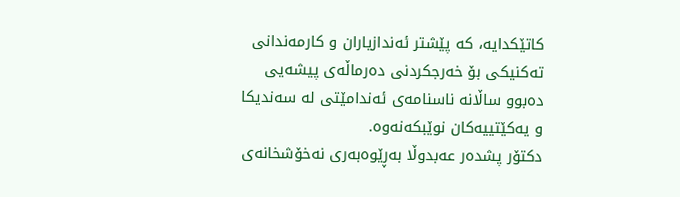کاتێکدایە، کە پێشتر ئەندازیاران و کارمەندانی تەکنیکی بۆ خەرجکردنی دەرماڵەی پیشەیی دەبوو ساڵانە ناسنامەی ئەندامێتی لە سەندیکا و یەکێتییەکان نوێبکەنەوە.
دکتۆر پشدەر عەبدوڵا بەڕێوەبەری نەخۆشخانەی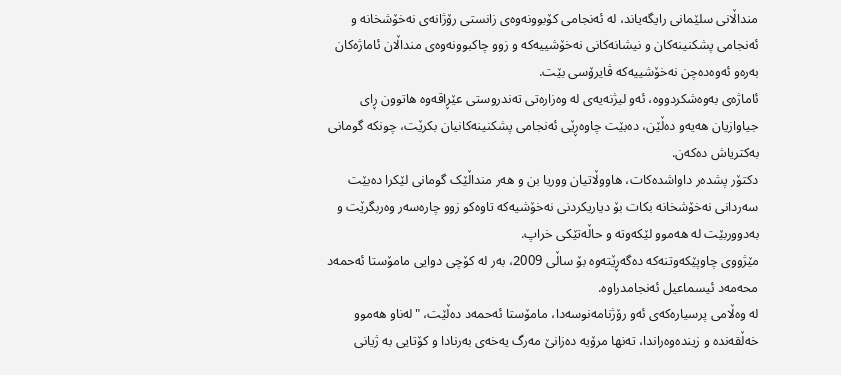منداڵانی سلێمانی رایگەیاند، لە ئەنجامی کۆبوونەوەی زانستی رۆژانەی نەخۆشخانە و ئەنجامی پشکنینەکان و نیشانەکانی نەخۆشییەکە و زوو چاکبوونەوەی منداڵان ئاماژەکان بەرەو ئەوەدەچن نەخۆشییەکە ڤایرۆسی بێت.
ئاماژەی بەوەشکردووە، ئەو لیژنەیەی لە وەزارەتی تەندروستی عێڕاقەوە ھاتوون ڕای جیاوازیان ھەیەو دەڵێن، دەبێت چاوەڕێی ئەنجامی پشکنینەکانیان بکرێت، چونکە گومانی بەکتریاش دەکەن.
دکتۆر پشدەر داواشدەکات، ھاووڵاتیان ووریا بن و ھەر منداڵێک گومانی لێکرا دەبێت سەردانی نەخۆشخانە بکات بۆ دیاریکردنی نەخۆشیەکە تاوەکو زوو چارەسەر وەربگرێت و بەدووربێت لە ھەموو لێکەوتە و حاڵەتێکی خراپ.
مێژووی چاوپێکەوتنەکە دەگەڕێتەوە بۆ ساڵی 2009، بەر لە کۆچی دوایی مامۆستا ئەحمەد محەمەد ئیسماعیل ئەنجامدراوە.
لە وەڵامی پرسیارەکەی ئەو رۆژنامەنوسەدا، مامۆستا ئەحمەد دەڵێت، "لەناو هەموو خەڵقەندە و زیندەوەراندا، تەنها مرۆیە دەزانێ مەرگ یەخەی بەرنادا و کۆتایی بە ژیانی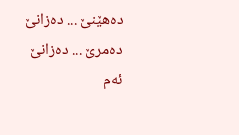دەهێنێ ... دەزانێ دەمرێ ... دەزانێ ئەم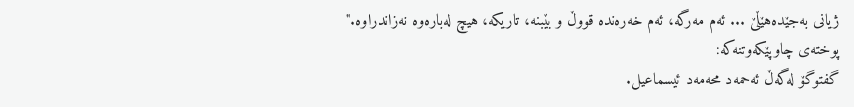ژیانی بەجێدەهێڵێ ... ئەم مەرگە، ئەم خەرەندە قووڵ و بێبنە، تاریکە، هیچ لەبارەوە نەزاندراوە."
پوختەی چاوپێکەوتنەکە:
گفتوگۆ لەگەڵ ئەحمەد محەمەد ئیسماعیل.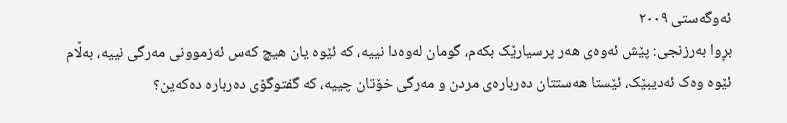ئەوگەستی ٢٠٠٩
بڕوا بەرزنجی: پێش ئەوەی هەر پرسیارێک بکەم، گومان لەوەدا نییە، کە ئێوە یان هیچ کەس ئەزموونی مەرگی نییە، بەڵام ئێوە وەک ئەدیبێک، ئێستا هەستتان دەربارەی مردن و مەرگی خۆتان چییە، کە گفتوگۆی دەربارە دەکەین؟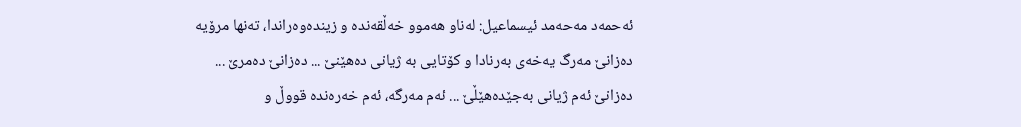ئەحمەد مەحەمد ئیسماعیل: لەناو هەموو خەڵقەندە و زیندەوەراندا، تەنها مرۆیە دەزانێ مەرگ یەخەی بەرنادا و کۆتایی بە ژیانی دەهێنێ ... دەزانێ دەمرێ ... دەزانێ ئەم ژیانی بەجێدەهێڵێ ... ئەم مەرگە، ئەم خەرەندە قووڵ و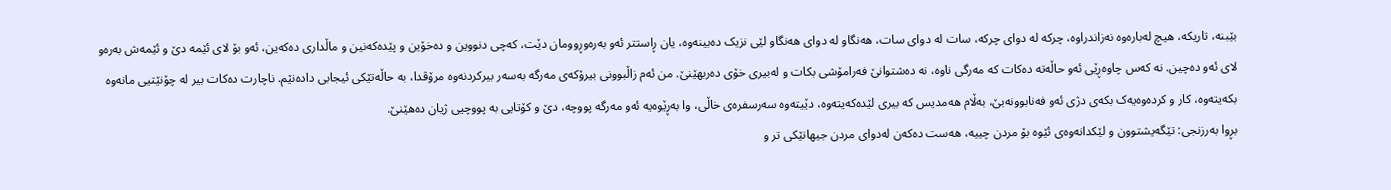بێبنە، تاریکە، هیچ لەبارەوە نەزاندراوە، چرکە لە دوای چرکە، سات لە دوای سات، هەنگاو لە دوای هەنگاو لێی نزیک دەبینەوە، یان ڕاستتر ئەو بەرەوڕوومان دێت، کەچی دنووین و دەخۆین و پێدەکەنین و ماڵداری دەکەین، ئەو بۆ لای ئێمە دێ و ئێمەش بەرەو لای ئەو دەچین. نە کەس چاوەڕێی ئەو حاڵەتە دەکات کە مەرگی ناوە، نە دەشتوانێ فەرامۆشی بکات و لەبیری خۆی دەربهێنێ. من ئەم زاڵبوونی بیرۆکەی مەرگە بەسەر بیرکردنەوە مرۆڤدا، بە حاڵەتێکی ئیجابی دادەنێم. ناچارت دەکات بیر لە چۆنێتیی مانەوە بکەیتەوە، کار و کردەوەیەک بکەی دژی ئەو فەنابوونەبێ، بەڵام هەمدیس کە بیری لێدەکەیتەوە، دێیتەوە سەرسفرەی خاڵی، وا بەڕێوەیە ئەو مەرگە پووچە، دێ و کۆتایی بە پووچیی ژیان دەهێنێ.
بڕوا بەرزنجی: تێگەیشتوون و لێکدانەوەی ئێوە بۆ مردن چییە، هەست دەکەن لەدوای مردن جیهانێکی تر و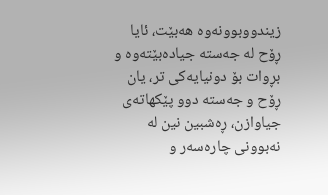زیندووبوونەوە هەبێت، ئایا ڕۆح لە جەستە جیادەبێتەوە و بڕوات بۆ دونیایەکی تر، یان ڕۆح و جەستە دوو پێکهاتەی جیاوازن، ڕەشبین نین لە نەبوونی چارەسەر و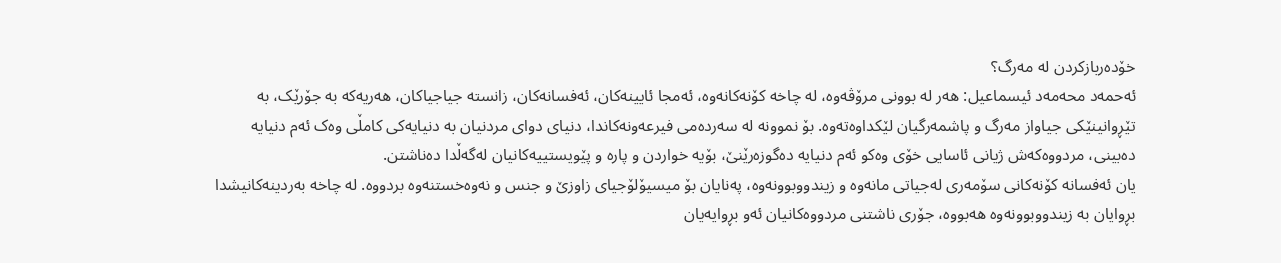خۆدەربازکردن لە مەرگ؟
ئەحمەد محەمەد ئیسماعیل: هەر لە بوونی مرۆڤەوە، لە چاخە کۆنەکانەوە، ئەمجا ئایینەکان، ئەفسانەکان، زانستە جیاجیاکان، هەریەکە بە جۆرێک، بە تێڕوانینێکی جیاواز مەرگ و پاشمەرگیان لێکداوەتەوە. بۆ نموونە لە سەردەمی فیرعەونەکاندا، دنیای دوای مردنیان بە دنیایەکی کامڵی وەک ئەم دنیایە دەبینی، مردووەکەش ژیانی ئاسایی خۆی وەکو ئەم دنیایە دەگوزەرێنێ، بۆیە خواردن و پارە و پێویستییەکانیان لەگەڵدا دەناشتن.
یان ئەفسانە کۆنەکانی سۆمەری لەجیاتی مانەوە و زیندووبوونەوە، پەنایان بۆ میسیۆلۆجیای زاوزێ و جنس و نەوەخستنەوە بردووە. لە چاخە بەردینەکانیشدا بڕوایان بە زیندووبوونەوە هەبووە، جۆری ناشتنی مردووەکانیان ئەو بڕوایەیان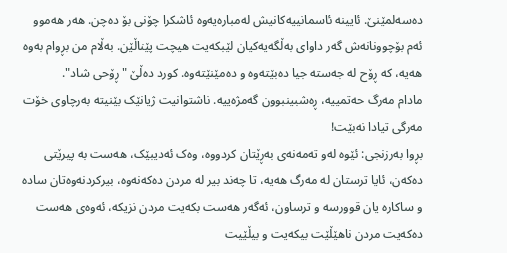دەسەلمێنێ. ئایینە ئاسمانییەکانیش لەمبارەیەوە ئاشکرا چۆنی بۆ دەچن. هەر هەموو ئەم بۆچوونانەش گەر داوای بەڵگەیەکیان لێبکەیت هیچت پێناڵێن. بەڵام من بڕوام بەوە هەیە، کە ڕۆح لە جەستە جیا دەبێتەوە و دەمێنێتەوە. کورد دەڵێ "ڕۆحی شاد".
مادام مەرگ حەتمییە، ڕەشبینبوون گەمژەییە. ناشتوانیت ژیانێک بێنیتە بەرچاوی خۆت مەرگی تیادا نەبێت!
بڕوا بەرزنجی: ئێوە لەو تەمەنەی بەڕێتان کردووە، وەک ئەدیبێک، هەست بە پیرێتی دەکەن، ئایا ترستان لە مەرگ هەیە، تا چەند بیر لە مردن دەکەنەوە، بیرکردنەوەتان سادە و ساکارە یان قوورسە و ترساون، ئەگەر هەست بکەیت مردن نزیکە، ئەوەی هەست دەکەیت مردن ناهێڵێت بیکەیت و بیڵێیت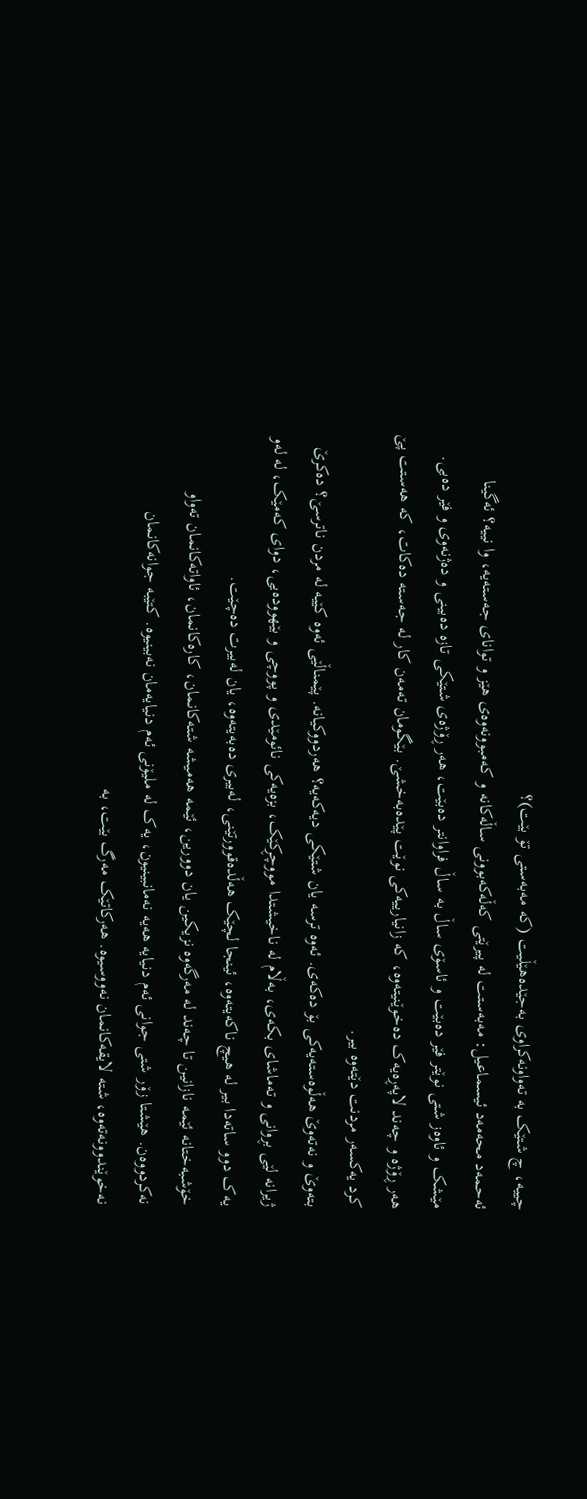چییە، چ شتێک بە تەواونەکراوی بەجێدەهێڵیت (کە مەبەستی تۆ بێت)؟
ئەحمەد محەمەد ئیسماعیل: مەبەستت لە پیرێتی کەڵەکەبوونی ساڵەکانە و کەمبوونەوەی هێز و توانای جەستەیە، وا نییە؟ ئەگینا مێشک و ئاوەز شتی نوێتر فێر دەبێت و ئاسۆی ساڵ بە ساڵ فراوانتر دەبێت، هەر ڕۆژەی شتێکی تازە دەبینی و دەژنەوی و فێر دەبی. هەر ڕۆژە و چەند لاپەڕەیەک دەخوێنیتەوە، کە زانیارییەکی نوێت پێدەبەخشێ. بێگومان تەمەن کار لە جەستە دەکات، کە هەستت پێ کرد یەکسەر مردنت دێتەوە بیر.
بتەوێ و نەتەوێ هەڵوەستەیەکی بۆ دەکەی. ئەوە ترسە یان شتێکی دیەکەیە؟ هەردووکیانە. پێمناڵێی ئەوە کێیە لە مردن ناترسێ؟ دەکرێ ژیرانە لێی بڕوانی و تەماشای بکەی، بەڵام لە ناخیشتدا مووچڕکێک، بزەیەکی نائومێدی و پووچی و بێهوودەیی، دوای کەمێک، لە لەو یەک دوو ساتەدا بیر لە هیچ ناکەیتەوە، ئینجا لچێک هەڵدەقوورتێنی، لەبیری دەبەیتەوە، یان لەبیرت دەچێت.
خۆشبەختانە ئێمە نازانین تا چەند لە مەرگەوە نزیکین یان دوورین، ئێمە هەمیشە شتەکانمان، کارەکانمان، ئاواتەکانمان تەواو نەکردووەن. هێشتا زۆر شتی جوانی ئەم دنیایە هەیە نەمانبینیون، یەک لە ملیۆنی ئەم دنیایەمان نەبینیوە. کتێبە جوانەکانمان نەخوێندوونەتەوە، شتە لایقەکانمان نەووسیوە. هەرکاتێک مەرگ بێت، بە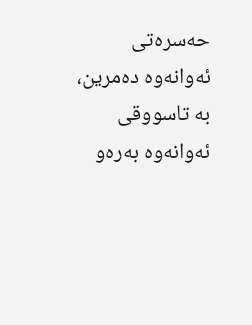حەسرەتی ئەوانەوە دەمرین، بە تاسووقی ئەوانەوە بەرەو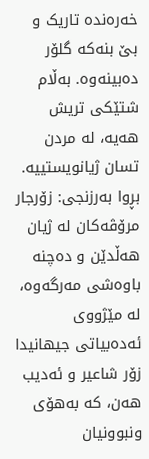خەرەندە تاریک و بێ بنەکە گلۆر دەبینەوە. بەڵام شتێکی تریش هەیە، لە مردن تسان ژیانویستییە.
بڕوا بەرزنجی: زۆرجار مرۆڤەکان لە ژیان هەڵدێن و دەچنە باوەشی مەرگەوە، لە مێژووی ئەدەبیاتی جیهانیدا زۆر شاعیر و ئەدیب هەن، کە بەهۆی ونبوونیان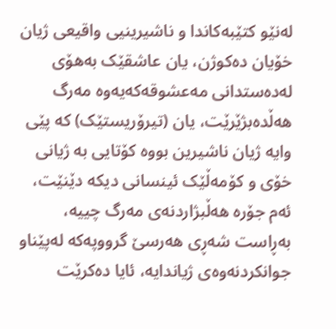لەنێو کتێبەکاندا و ناشیرینیی واقیعی ژیان خۆیان دەکوژن، یان عاشقێک بەهۆی لەدەستدانی مەعشوقەکەیەوە مەرگ هەڵدەبژێرێت، یان (تیرۆریستێک) کە پێی وایە ژیان ناشیرین بووە کۆتایی بە ژیانی خۆی و کۆمەڵێک ئینسانی دیکە دێنێت، ئەم جۆرە هەڵبژاردنەی مەرگ چییە، بەڕاست شەڕی هەرسێ گرووپەکە لەپێناو جوانکردنەوەی ژیاندایە، ئایا دەکرێت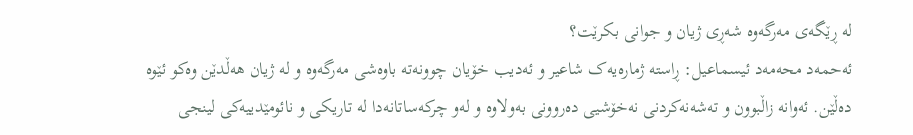لە ڕێگەی مەرگەوە شەڕی ژیان و جوانی بکرێت؟
ئەحمەد محەمەد ئیسماعیل: ڕاستە ژمارەیەک شاعیر و ئەدیب خۆیان چوونەتە باوەشی مەرگەوە و لە ژیان هەڵدێن وەکو ئێوە دەڵێن. ئەوانە زاڵبوون و تەشەنەکردنی نەخۆشیی دەروونی بەولاوە و لەو چرکەساتانەدا لە تاریکی و نائومێدییەکی لینجی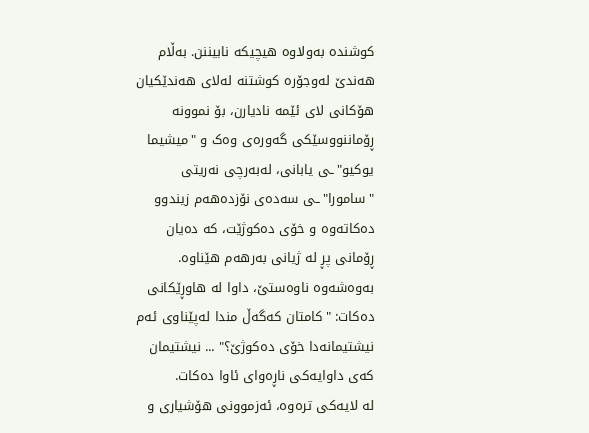کوشندە بەولاوە هیچیکە نابیننن. بەڵام هەندێ لەوجۆرە کوشتنە لەلای هەندێکیان هۆکانی لای ئێمە نادیارن، بۆ نموونە ڕۆماننووسێکی گەورەی وەک و "میشیما یوکیو"ـی یابانی، لەبەرچی نەریتی "سامورا"ـی سەدەی نۆزدەهەم زیندوو دەکاتەوە و خۆی دەکوژێت، کە دەیان ڕۆمانی پڕ لە ژیانی بەرهەم هێناوە. بەوەشەوە ناوەستێ، داوا لە هاوڕێکانی دەکات: "کامتان کەگەڵ مندا لەپێناوی ئەم نیشتیمانەدا خۆی دەکوژێ؟" ... نیشتیمان کەی داوایەکی ناڕەوای ئاوا دەکات.
لە لایەکی ترەوە، ئەزموونی هۆشیاری و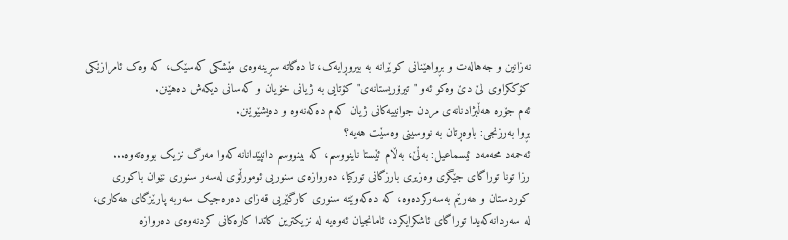نەزانین و جەهالەت و بڕواهێنانی کوێرانە بە بیروڕایەک، تا دەگاتە سڕینەوەی مێشکی کەسێک، کە وەک ئامرازێکی کۆککراوی لێ دێ وەکو ئەو "تیرۆریستانەی" کۆتایی بە ژیانی خۆیان و کەسانی دیکەش دەهێنن.
ئەم جۆرە هەڵبژادنانەی مردن جوانییەکانی ژیان کەم دەکەنەوە و دەیشێوێنن.
بڕوا بەرزنجی: باوەڕتان بە نووسینی وەسێت هەیە؟
ئەحمەد محەمەد ئیسماعیل: بەڵێ، بەڵام ئێستا ناینووسم، کە بینووسم دانپێدانانە کەوا مەرگ نزیک بووەتەوە...
رزا تونا توراگای جێگری وەزیری بارزگانی تورکیا، دەروازەی سنوریی ئومورڵۆی لەسەر سنوری نێوان باکوری کوردستان و ھەرێم بەسەرکردەوە، کە دەکەوێتە سنوری کارگێریی قەزای دەرەجیک سەربە پارێزگای ھەکاری، لە سەردانەکەیدا توراگای ئاشکرایکرد، ئامانجیان ئەوەیە لە نزیکترین کاتدا کارەکانی کردنەوەی دەروازە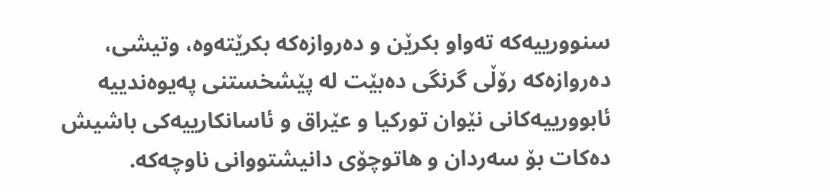سنوورییەکە تەواو بکرێن و دەروازەکە بکرێتەوە، وتیشی، دەروازەکە رۆڵی گرنگی دەبێت لە پێشخستنی پەیوەندییە ئابوورییەکانی نێوان تورکیا و عێراق و ئاسانکارییەکی باشیش دەکات بۆ سەردان و ھاتوچۆی دانیشتووانی ناوچەکە.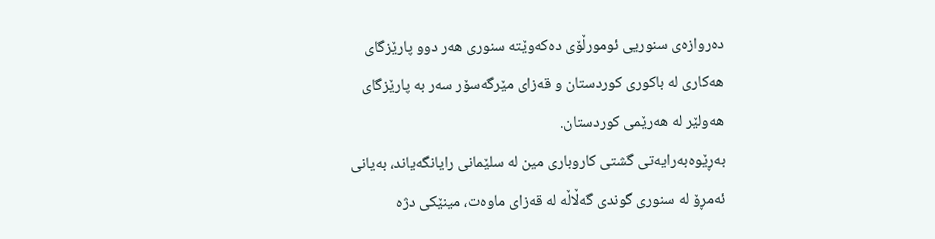دەروازەی سنوریی ئومورڵۆی دەکەوێتە سنوری ھەر دوو پارێزگای ھەکاری لە باکوری کوردستان و قەزای مێرگەسۆر سەر بە پارێزگای ھەولێر لە ھەرێمی کوردستان.
بەڕێوەبەرایەتی گشتی کاروباری مین لە سلێمانی رایانگەیاند، بەیانی ئەمڕۆ لە سنوری گوندی گەڵاڵە لە قەزای ماوەت، مینێکی دژە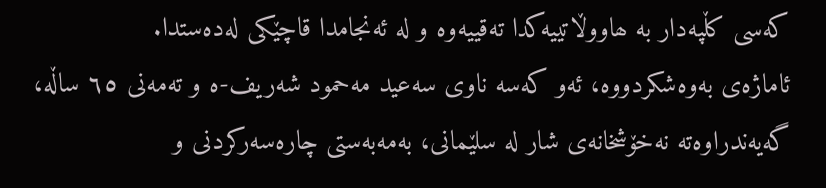کەسی کڵپەدار بە ھاووڵاتییەکدا تەقییەوە و لە ئەنجامدا قاچێکی لەدەستدا.
ئاماژەی بەوەشکردووە، ئەو کەسە ناوی سەعید مەحمود شەریف-ە و تەمەنی ٦٥ ساڵە، گەیەندراوەتە نەخۆشخانەی شار لە سلێمانی، بەمەبەستی چارەسەرکردنی و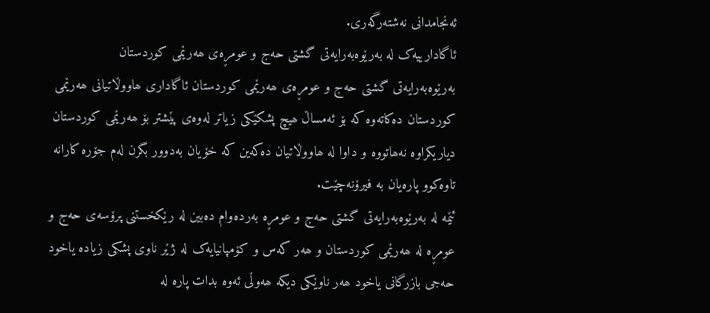ئەنجامدانی نەشتەرگەری.
ئاگادارییەک لە بەرێوەبەرایەتی گشتی حەج و عومڕەی ھەرێمی کوردستان
بەرێوەبەرایەتی گشتی حەج و عومڕەی ھەرێمی کوردستان ئاگاداری ھاووڵاتیانی ھەرێمی کوردستان دەکاتەوە کە بۆ ئەمساڵ ھیچ پشکێکی زیاتر لەوەی پێشتر بۆ ھەرێمی کوردستان دیاریکراوە نەھاتووە و داوا لە ھاووڵاتیان دەکەین کە خۆیان بەدوور بگرن لەم جۆرە کارانە تاوەکوو پارەیان بە فیرۆنەچێت.
ئێمە لە بەرێوەبەرایەتی گشتی حەج و عومڕە بەردەوام دەبین لە رێکخستنی پرۆسەی حەج و عومڕە لە ھەرێمی کوردستان و ھەر کەس و کۆمپانیایەک لە ژێر ناوی پشکی زیادە یاخود حەجی بازرگانی یاخود ھەر ناوێکی دیکە ھەوڵی ئەوە بدات پارە لە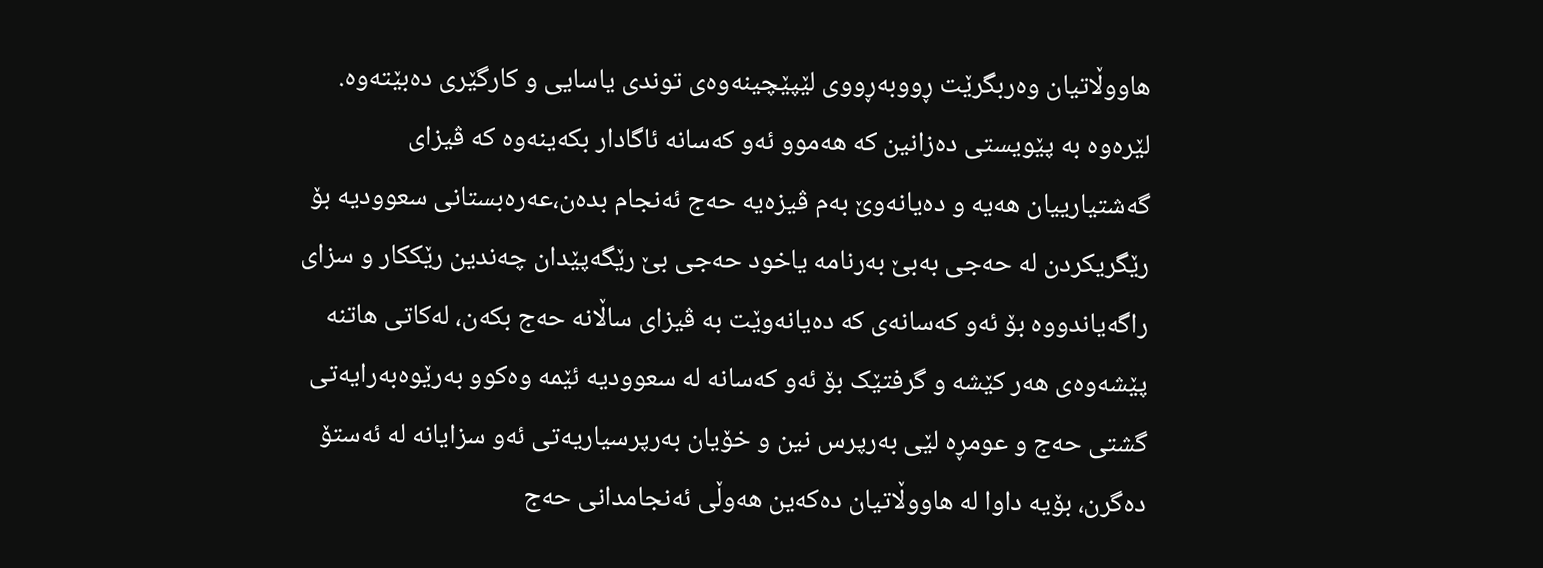ھاووڵاتیان وەربگرێت ڕووبەڕووی لێپێچینەوەی توندی یاسایی و کارگێری دەبێتەوە.
لێرەوە بە پێویستی دەزانین کە ھەموو ئەو کەسانە ئاگادار بکەینەوە کە ڤیزای گەشتیارییان ھەیە و دەیانەوێ بەم ڤیزەیە حەج ئەنجام بدەن،عەرەبستانی سعوودیە بۆ رێگریکردن لە حەجی بەبێ بەرنامە یاخود حەجی بێ رێگەپێدان چەندین رێککار و سزای راگەیاندووە بۆ ئەو کەسانەی کە دەیانەوێت بە ڤیزای ساڵانە حەج بکەن، لەکاتی ھاتنە پێشەوەی ھەر کێشە و گرفتێک بۆ ئەو کەسانە لە سعوودیە ئێمە وەکوو بەرێوەبەرایەتی گشتی حەج و عومڕە لێی بەرپرس نین و خۆیان بەرپرسیاریەتی ئەو سزایانە لە ئەستۆ دەگرن، بۆیە داوا لە ھاووڵاتیان دەکەین ھەوڵی ئەنجامدانی حەج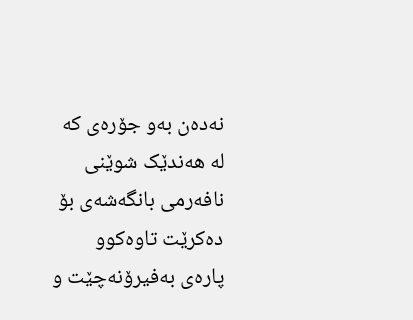نەدەن بەو جۆرەی کە لە ھەندێک شوێنی نافەرمی بانگەشەی بۆ دەکرێت تاوەکوو پارەی بەفیرۆنەچێت و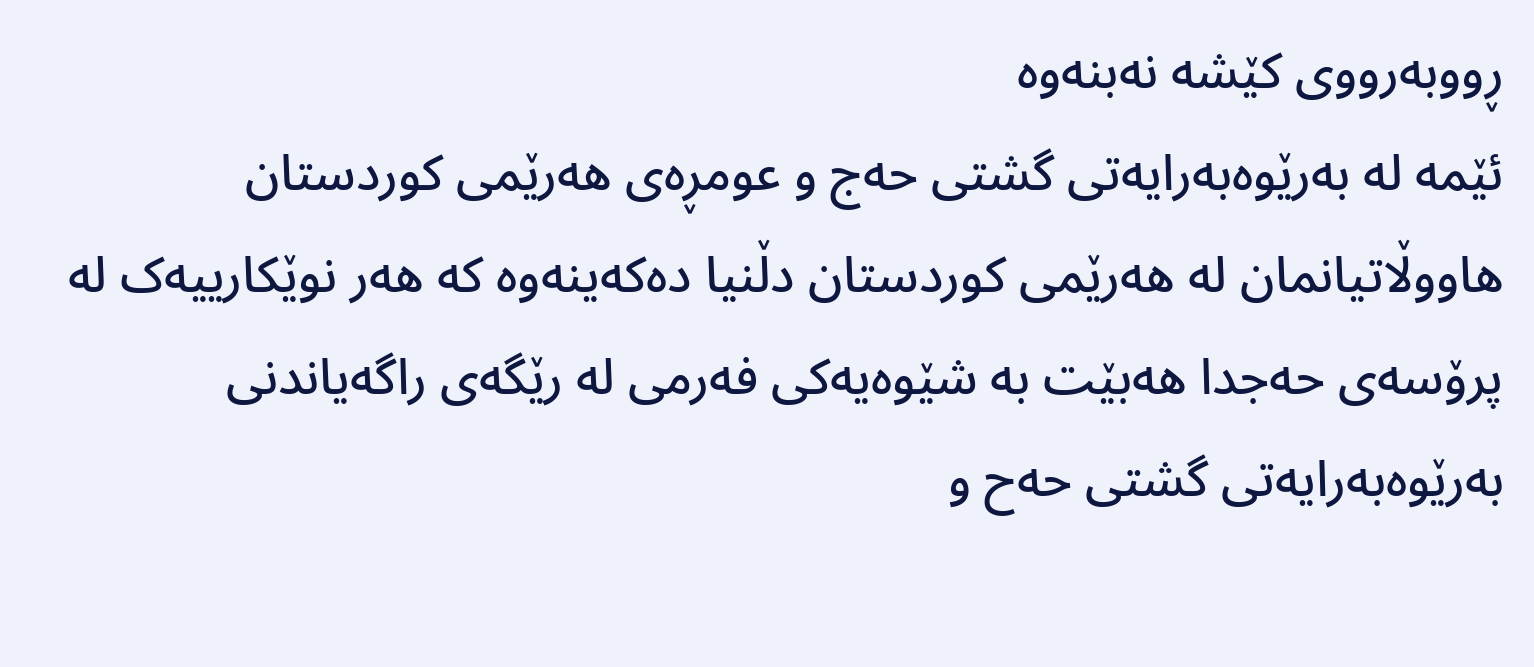ڕووبەرووی کێشە نەبنەوە
ئێمە لە بەرێوەبەرایەتی گشتی حەج و عومڕەی ھەرێمی کوردستان ھاووڵاتیانمان لە ھەرێمی کوردستان دڵنیا دەکەینەوە کە ھەر نوێکارییەک لە پرۆسەی حەجدا ھەبێت بە شێوەیەکی فەرمی لە رێگەی راگەیاندنی بەرێوەبەرایەتی گشتی حەح و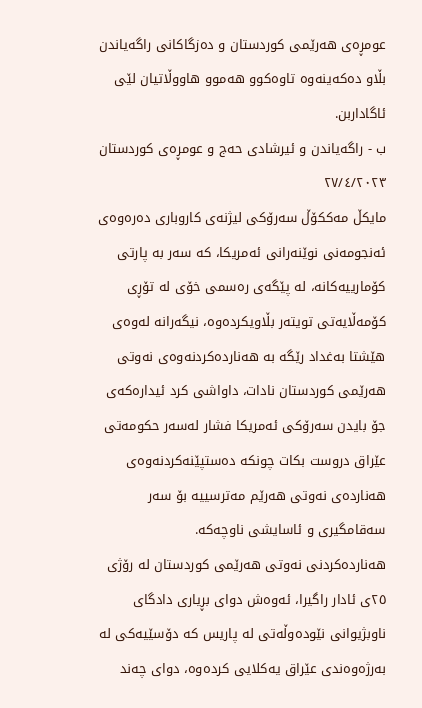عومڕەی ھەرێمی کوردستان و دەزگاکانی راگەیاندن بڵاو دەکەینەوە تاوەکوو ھەموو ھاووڵاتیان لێی ئاگاداربن.
ب - راگەیاندن و ئیرشادی حەج و عومڕەی کوردستان
٢٧/٤/٢٠٢٣
مایکڵ مەککۆڵ سەرۆکی لیژنەی کاروباری دەرەوەی ئەنجومەنی نوێنەرانی ئەمریکا، کە سەر بە پارتی کۆمارییەکانە، لە پێگەی رەسمی خۆی لە تۆڕی کۆمەڵایەتی تویتەر بڵاویکردەوە، نیگەرانە لەوەی ھێشتا بەغداد رێگە بە ھەناردەکردنەوەی نەوتی ھەرێمی کوردستان نادات، داواشی کرد ئیدارەکەی جۆ بایدن سەرۆکی ئەمریکا فشار لەسەر حکومەتی عێراق دروست بکات چونکە دەستپێنەکردنەوەی ھەناردەی نەوتی ھەرێم مەترسییە بۆ سەر سەقامگیری و ئاسایشی ناوچەکە.
ھەناردەکردنی نەوتی ھەرێمی کوردستان لە رۆژی ٢٥ی ئادار راگیرا، ئەوەش دوای بڕیاری دادگای ناوبژیوانی نێودەوڵەتی لە پاریس کە دۆسێیەکی لە بەرژەوەندی عێراق یەکلایی کردەوە، دوای چەند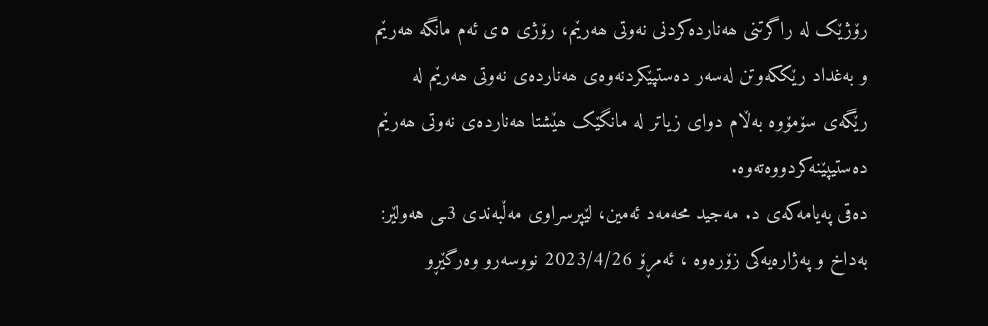رۆژێک لە راگرتنی ھەناردەکردنی نەوتی ھەرێم، رۆژی ٥ی ئەم مانگە ھەرێم و بەغداد رێککەوتن لەسەر دەستپێکردنەوەی ھەناردەی نەوتی ھەرێم لە رێگەی سۆمۆوە بەڵام دوای زیاتر لە مانگێک ھێشتا ھەناردەی نەوتی ھەرێم دەستیپێنەکردووەتەوە.
دەقی پەیامەکەی د. مەجید محەمەد ئەمین، لێپرسراوی مەڵبەندی 3ـی هەولێر:
بەداخ و پەژارەیەکی زۆرەوە ، ئەمڕۆ 2023/4/26 نووسەرو وەرگێڕو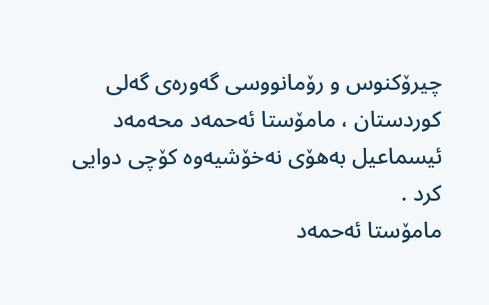چیرۆکنوس و رۆمانووسی گەورەی گەلی کوردستان ، مامۆستا ئەحمەد محەمەد ئیسماعیل بەهۆی نەخۆشیەوە کۆچی دوایی کرد .
مامۆستا ئەحمەد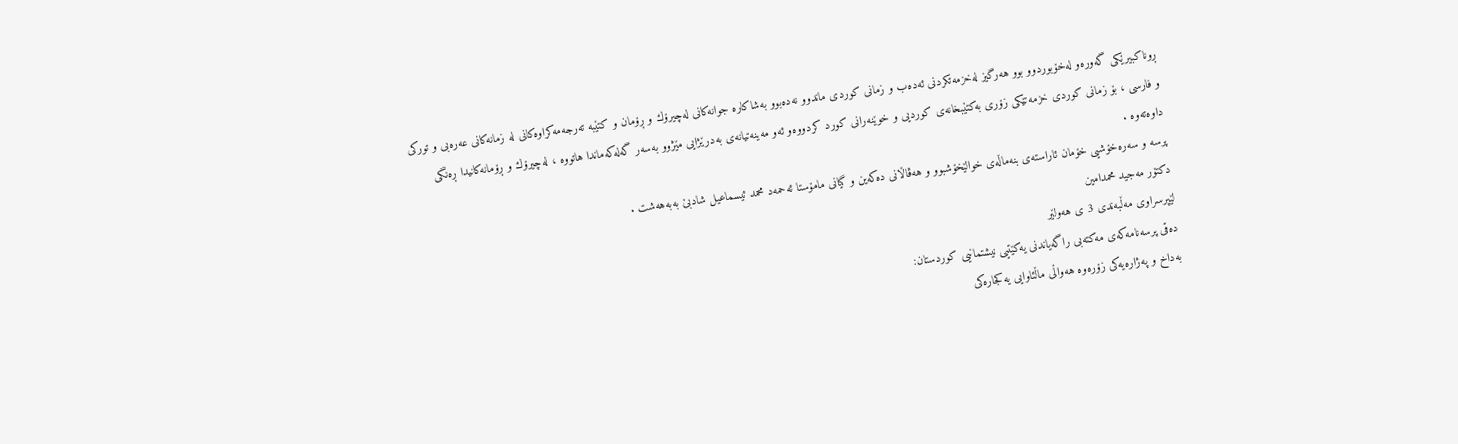ڕوناکبیرێکی گەورەو لەخۆبوردوو بوو هەرگیز لەخزمەتکردنی ئەدەب و زمانی کوردی ماندوو نەدەبوو بەشاکارە جوانەکانی لەچیرۆك و ڕۆمان و کتێبە تەرجەمەکراوەکانی لە زمانەکانی عەرەبی و تورکی و فارسی ، بۆ زمانی کوردی خزمەتێکی زۆری بەکتێبخانەی کوردیی و خوێنەرانی کورد کردووەو ئەو مەینەتیانەی بەدرێژایی مێژوو بەسەر گەلەکەماندا هاتووە ، لەچیرۆك و ڕۆمانەکانیدا ڕەنگی داوەتەوە .
پرسە و سەرەخۆشیی خۆمان ئاراستەی بنەماڵەی خوالێخۆشبوو و هەڤاڵانی دەکەین و گیانی مامۆستا ئەحمەد محمد ئیسماعیل شادبێ بەبەهەشت .
دکتۆر مەجید محمدامین
لێپرسراوی مەڵبەندی 3 ی هەولێر
دەقی پرسەنامەکەی مەکتەبی راگەیاندنی یەکێتیی نیشتمانیی کوردستان:
بەداخ و پەژارەیەکی زۆرەوە هەواڵی ماڵئاوایی یەکجارەکی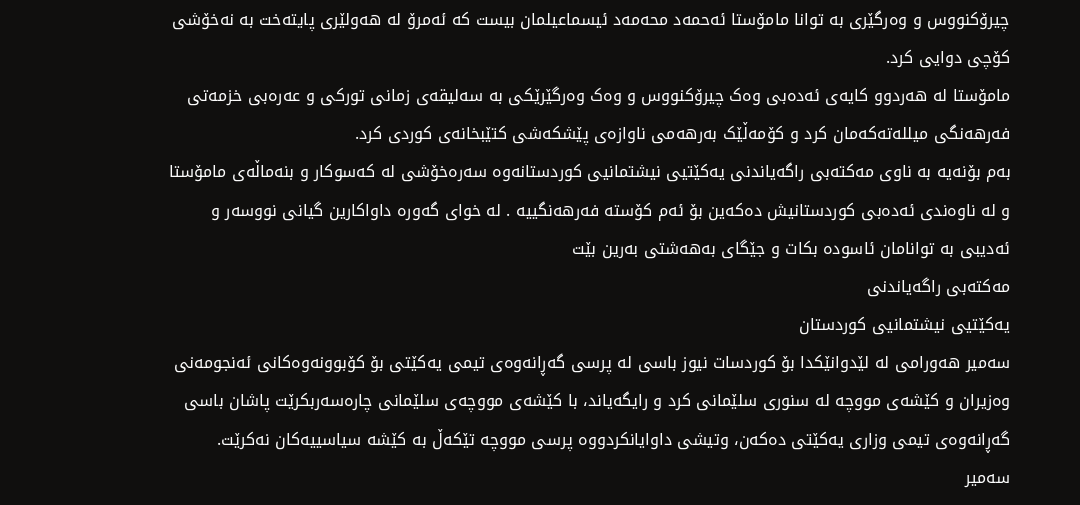چیرۆکنووس و وەرگێری بە توانا مامۆستا ئەحمەد محەمەد ئیسماعیلمان بیست کە ئەمرۆ لە هەولێری پایتەخت بە نەخۆشی کۆچی دوایی کرد.
مامۆستا لە هەردوو کایەی ئەدەبی وەک چیرۆکنووس و وەک وەرگێرێکی بە سەلیقەی زمانی تورکی و عەرەبی خزمەتی فەرهەنگی میللەتەکەمان کرد و کۆمەڵێک بەرهەمی ناوازەی پێشکەشی کتێبخانەی کوردی کرد.
بەم بۆنەیە بە ناوی مەکتەبی راگەیاندنی یەکێتیی نیشتمانیی کوردستانەوە سەرەخۆشی لە کەسوکار و بنەماڵەی مامۆستا و لە ناوەندی ئەدەبی کوردستانیش دەکەین بۆ ئەم کۆستە فەرهەنگییە . لە خوای گەورە داواکارین گیانی نووسەر و ئەدیبی بە توانامان ئاسودە بکات و جێگای بەهەشتی بەرین بێت
مەکتەبی راگەیاندنی
یەکێتیی نیشتمانیی کوردستان
سەمیر ھەورامی لە لێدوانێکدا بۆ کوردسات نیوز باسی لە پرسی گەڕانەوەی تیمی یەکێتی بۆ کۆبوونەوەکانی ئەنجومەنی وەزیران و کێشەی مووچە لە سنوری سلێمانی کرد و رایگەیاند، با کێشەی مووچەی سلێمانی چارەسەربکرێت پاشان باسی گەڕانەوەی تیمی وزاری یەکێتی دەکەن، وتیشی داوایانکردووە پرسی مووچە تێکەڵ بە کێشە سیاسییەکان نەکرێت.
سەمیر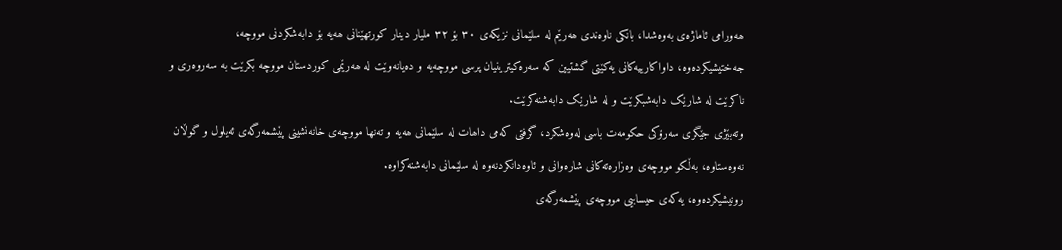ھەورامی ئاماژەی بەوەشدا، بانکی ناوەندی ھەرێم لە سلێمانی نزیکەی ٣٠ بۆ ٣٢ ملیار دینار کورتھێنانی ھەیە بۆ دابەشکردنی مووچە، جەختیشیکردەوە، داواکارییەکانی یەکێتی گشتیین کە سەرەکیترینیان پرسی مووچەیە و دەیانەوێت لە ھەرێمی کوردستان مووچە بکرێت بە سەروەری و ناکرێت لە شارێک دابەشبکرێت و لە شارێک دابەشنەکرێت.
وتەبێژی جێگری سەرۆکی حکومەت باسی لەوەشکرد، گرفتی کەمی داھات لە سلێمانی ھەیە و تەنھا مووچەی خانەنشینی پێشمەرگەی ئەیلول و گوڵان نەوەستاوە، بەڵکو مووچەی وەزارەتەکانی شارەوانی و ئاوەدانکردنەوە لە سلێمانی دابەشنەکراوە.
رونیشیکردەوە، یەکەی حیسابیی مووچەی پێشمەرگەی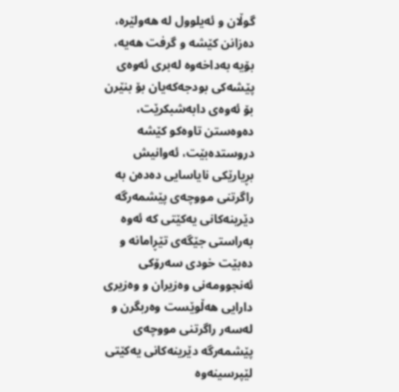گوڵان و ئەیلوول لە ھەولێرە، دەزانن کێشە و گرفت ھەیە، بۆیە بەداخەوە لەبری ئەوەی پێشەکی بودجەکەیان بۆ بنێرن بۆ ئەوەی دابەشبکرێت، دەوەستن تاوەکو کێشە دروستدەبێت، ئەوانیش بڕیارێکی نایاسایی دەدەن بە راگرتنی مووچەی پێشمەرگە دێرینەکانی یەکێتی کە ئەوە بەراستی جێگەی تێڕامانە و دەبێت خودی سەرۆکی ئەنجوومەنی وەزیران و وەزیری دارایی ھەڵوێست وەربگرن و لەسەر راگرتنی مووچەی پێشمەرگە دێرینەکانی یەکێتی لێپرسینەوە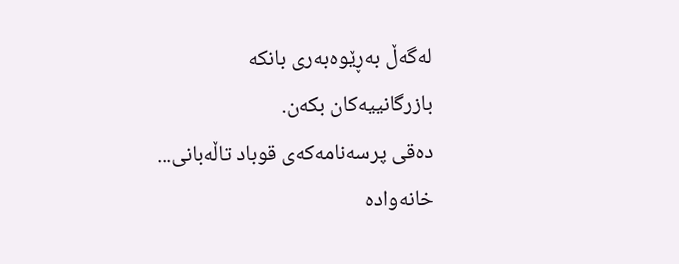لەگەڵ بەڕێوەبەری بانکە بازرگانییەکان بکەن.
دەقی پرسەنامەکەی قوباد تاڵەبانی...
خانەوادە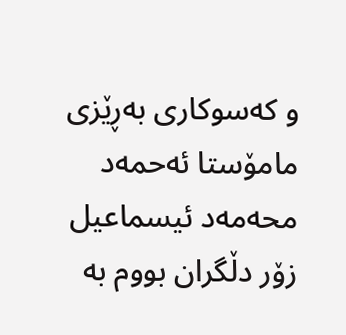و کەسوکاری بەڕێزی مامۆستا ئەحمەد محەمەد ئیسماعیل
زۆر دڵگران بووم بە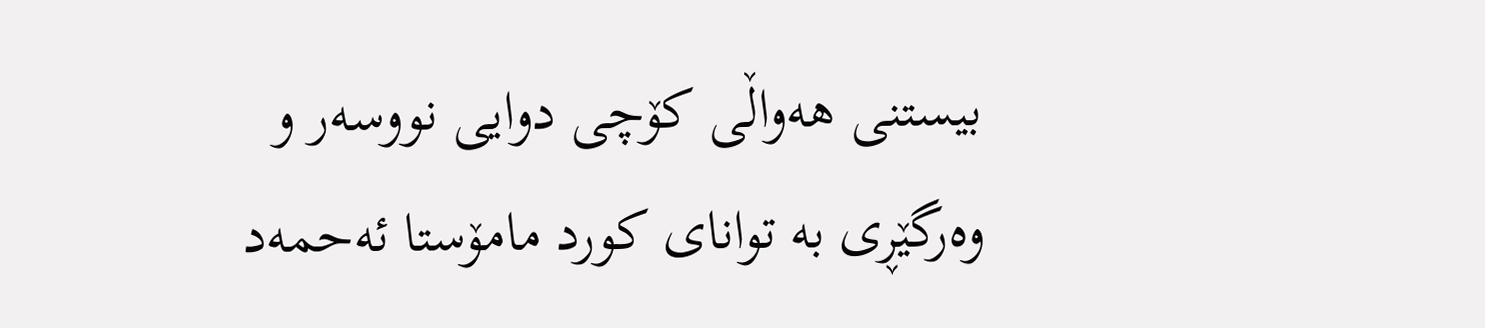بیستنی ھەواڵی کۆچی دوایی نووسەر و وەرگێڕی بە توانای کورد مامۆستا ئەحمەد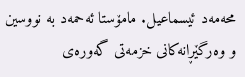محەمەد ئیسماعیل. مامۆستا ئەحمەد بە نووسین و وەرگێڕانەکانی خزمەتی گەورەی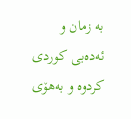بە زمان و ئەدەبی کوردی کردوە و بەھۆی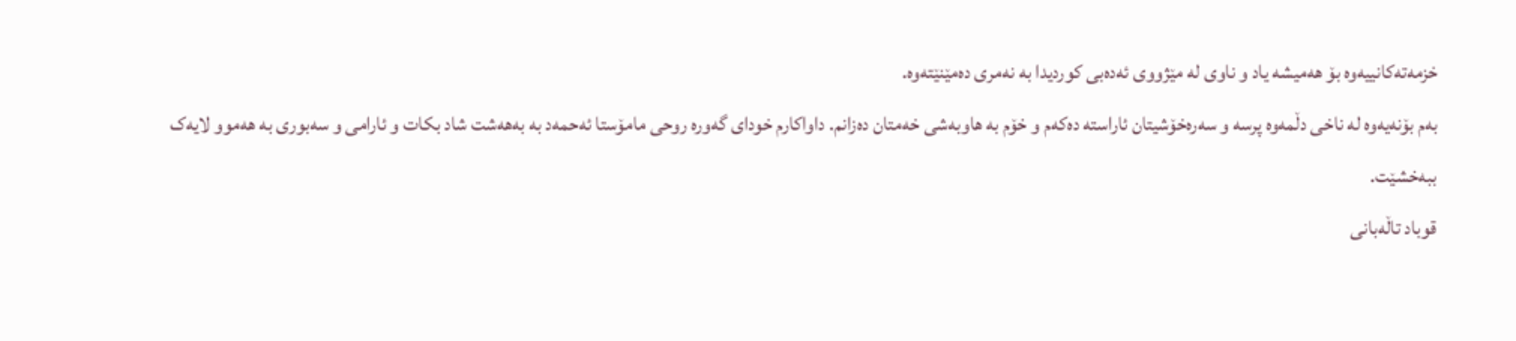خزمەتەکانییەوە بۆ ھەمیشە یاد و ناوی لە مێژووی ئەدەبی کوردیدا بە نەمری دەمێنێتەوە.
بەم بۆنەیەوە لە ناخی دڵمەوە پرسە و سەرەخۆشیتان ئاراستە دەکەم و خۆم بە ھاوبەشی خەمتان دەزانم. داواکارم خودای گەورە روحی مامۆستا ئەحمەد بە بەھەشت شاد بکات و ئارامی و سەبوری بە ھەموو لایەک ببەخشێت.
قوباد تاڵەبانی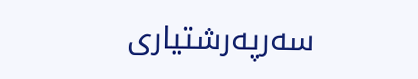سەرپەرشتیاری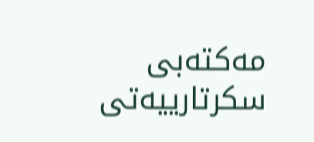مەکتەبی سکرتارییەتی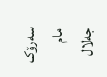سەرۆک مام جەلال